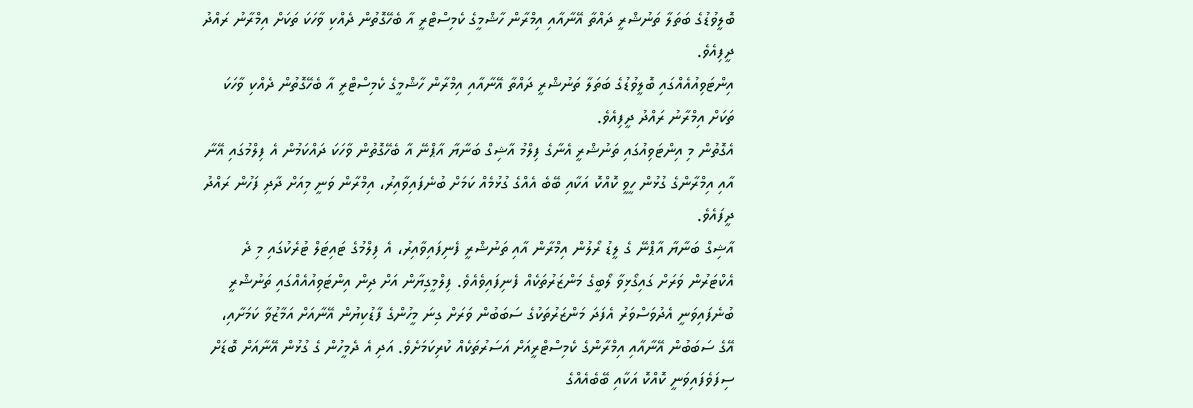ބޮލީވުޑުގެ ބަތަލާ ތަނުޝްރީ ދައްތާ އޭނާއާއި އިމްރާން ހާޝްމީގެ ކެމިސްޓްރީ އާ ބެހޭގޮތުން ދެއްކި ވާހަކަ ތަކަށް އިމްރާނު ރައްދު ދީފިއެވެ.
އިންޓަވިއުއެއްގައި ބޮލީވުޑުގެ ބަތަލާ ތަނުޝްރީ ދައްތާ އޭނާއާއި އިމްރާން ހާޝްމީގެ ކެމިސްޓްރީ އާ ބެހޭގޮތުން ދެއްކި ވާހަކަ ތަކަށް އިމްރާނު ރައްދު ދީފިއެވެ.
އެގޮތުން މި އިންޓަވިއުގައި ތަނުޝްރީ އެނާގެ ފިލްމު އާޝިގް ބަނާޔާ އާޕްނޭ އާ ބެހޭގޮތުން ވާހަކަ ދައްކަމުން އެ ފިލްމުގައި އޭނާ އާއި އިމްރާންގެ ގުޅުން ހީވީ ކޮއްކޮ އަކާއި ބޭބެ އެއްގެ ގުޅުމެއް ކަމަށް ބުނެފައިވާއިރު، އިމްރާން ވަނީ މިއަށް ދާދި ފަހުން ރައްދު ދީފައެވެ.
އާޝިގް ބަނާޔާ އާޕްނޭ ގެ ލީޑު ރޯލުން އިމްރާން އާއި ތަނުޝްރީ ފެނިފައިވާއިރު، އެ ފިލްމުގެ ޓައިޓަލް ޓުރެކުގައި މި ދެ އެކްޓަރުން ވަރަށް ގައިގޯޅިވާ ލޯބީގެ މަންޒަރުތަކެއް ފެނިފައިވެއެވެ. ފިލްމީގިޔާން އަށް ދިން އިންޓަވިއުއެއްގައި ތަނުޝްރީ ބުނެފައިވަނީ އެދުވަސްވަރު އެފަދަ މަންޒަރުތަކުގެ ސަބަބުން ވަރަށް ގިނަ މީހުންގެ ފާޑުކިޔުން އޭނާއަށް އަމާޒުވާ ކަމަށާއި، އޭގެ ސަބަބުން އޭނާއާއި އިމްރާންގެ ކެމިސްޓްރީއަށް އަސަރުތަކެއް ކުރިކަމަށެވެ. އަދި އެ ދެމީހުން ގެ ގުޅުން އޭނާއަށް ބޮޑަށް ސިފަވެފައިވަނީ ކޮއްކޮ އަކާއި ބޭބެއެއްގެ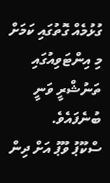ގުޅުމެއް ގޮތުގައި ކަމަށް މި އިންޓަވިއުގައި ތަނުޝްރީ ވަނީ ބުނެފައެވެ.
ސްކޫޕު ވޫޕު އަށް ދިން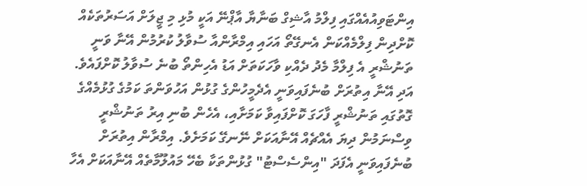އިންޓަވިއުއެއްގައި ފިލްމު އާޝިގް ބަނާޔާ އާޕްނޭ އަކީ މުޅި މި ޖީލަށް އަސަރުތަކެއް ކޮށްދިން ފިލްމެއްކަން އެނގޭތޯ އަހައި އިމްރާންއާ ސުވާލު ކުރުމުން އޭނާ ވަނީ ތަނުޝްރީ އެ ފިލްމާ މެދު ދެއްކި ވާހަކަތަށް އަޑު އެހިންތޯ ބުނެ ސުވާލު ކޮށްފައެވެ. އަދި އޭނާ އިތުރަށް ބުނެފައިވަނީ އެދެމީހުންގެ ގުޅުން އަހުވަންތަ ކަމުގެ ގުޅުމެއްގެ ގޮތުގައި ތަނުޝްރީ ފާހަގަ ކޮށްފައިވާ ކަމަށާއި، އެހެން ބުނި އިރު ތަނުޝްރީ ވިސްނަމުން ދިޔަ އެއްޗެއް އޭނާއަކަށް ނޭނގޭ ކަމަށެވެ. އިމްރާން އިތުރަށް ބުނެފައިވަނީ އެފަދަ "އިންސެސްޓު" ގުޅުންތަކާ ބެހޭ މައުލޫމާތެއް އޭނާއަކަށް އެހާ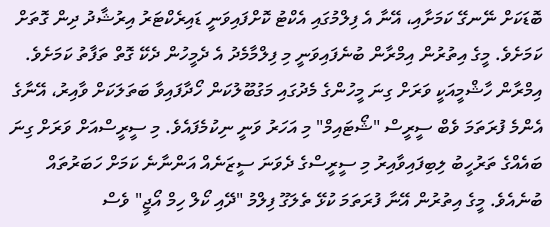ބޮޑަކަށް ނޭނގޭ ކަމަށާއި، އޭނާ އެ ފިލްމުގައި އެކްޓު ކޮށްފައިވަނީ ޑައިރެކްޓަރު އިރުޝާދު ދިން ގޮތަށް ކަމަށެވެ. މީގެ އިތުރުން އިމްރާން ބުނެފައިވަނީ މި ފިލްމާމެދު އެ ދެމީހުން ދެކޭ ގޮތް ތަފާތު ކަމަށެވެ.
އިމްރާން ހާޝްމީއަކީ ވަރަށް ގިނަ މީހުންގެ މެދުގައި މަގުބޫލުކަން ހޯދާފައިވާ ބަތަލަކަށް ވާއިރު، އޭނާގެ އެންމެ ފުރަތަމަ ވެބް ސީރީސް "ޝޯޓައިމް" މި އަހަރު ވަނީ ނިކުމެފައެވެ. މި ސީރީސްއަށް ވަރަށް ގިނަ ބައެއްގެ ތަރުހީބު ލިބިފައިވާއިރު މި ސީރީސްގެ ދެވަނަ ސީޒަނެއް އަންނާނެ ކަމަށް ހަބަރުތައް ބުނެއެވެ. މީގެ އިތުރުން އޭނާ ފުރަތަމަ ކުޅޭ ތެލަގޫ ފިލްމު "ދޭއި ކޯލް ހިމް އޯޖީ" ވެސް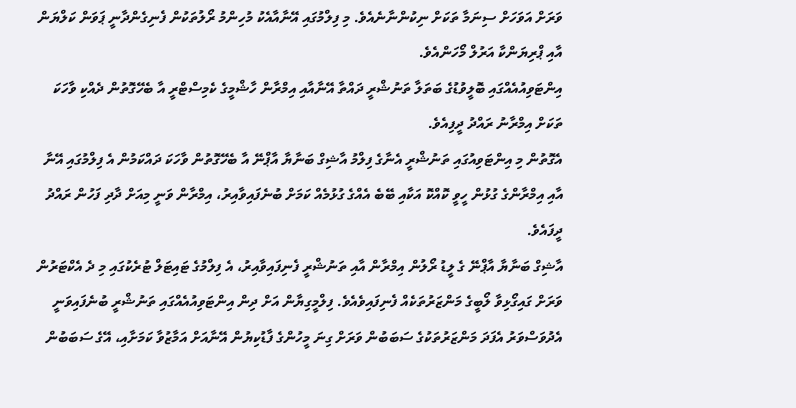ވަރަށް އަވަހަށް ސިނަމާ ތަކަށް ނިކުންނާނެއެވެ. މި ފިލްމުގައި އޭނާއާއެކު މުހިންމު ރޯލުތަކުން ފެނިގެންދާނީ ޕަވަން ކަލްޔަން އާއި ޕްރިޔަންކާ އަރުލް މޯހަންއެވެ.
އިންޓަވިއުއެއްގައި ބޮލީވުޑުގެ ބަތަލާ ތަނުޝްރީ ދައްތާ އޭނާއާއި އިމްރާން ހާޝްމީގެ ކެމިސްޓްރީ އާ ބެހޭގޮތުން ދެއްކި ވާހަކަ ތަކަށް އިމްރާނު ރައްދު ދީފިއެވެ.
އެގޮތުން މި އިންޓަވިއުގައި ތަނުޝްރީ އެނާގެ ފިލްމު އާޝިގް ބަނާޔާ އާޕްނޭ އާ ބެހޭގޮތުން ވާހަކަ ދައްކަމުން އެ ފިލްމުގައި އޭނާ އާއި އިމްރާންގެ ގުޅުން ހީވީ ކޮއްކޮ އަކާއި ބޭބެ އެއްގެ ގުޅުމެއް ކަމަށް ބުނެފައިވާއިރު، އިމްރާން ވަނީ މިއަށް ދާދި ފަހުން ރައްދު ދީފައެވެ.
އާޝިގް ބަނާޔާ އާޕްނޭ ގެ ލީޑު ރޯލުން އިމްރާން އާއި ތަނުޝްރީ ފެނިފައިވާއިރު، އެ ފިލްމުގެ ޓައިޓަލް ޓުރެކުގައި މި ދެ އެކްޓަރުން ވަރަށް ގައިގޯޅިވާ ލޯބީގެ މަންޒަރުތަކެއް ފެނިފައިވެއެވެ. ފިލްމީގިޔާން އަށް ދިން އިންޓަވިއުއެއްގައި ތަނުޝްރީ ބުނެފައިވަނީ އެދުވަސްވަރު އެފަދަ މަންޒަރުތަކުގެ ސަބަބުން ވަރަށް ގިނަ މީހުންގެ ފާޑުކިޔުން އޭނާއަށް އަމާޒުވާ ކަމަށާއި، އޭގެ ސަބަބުން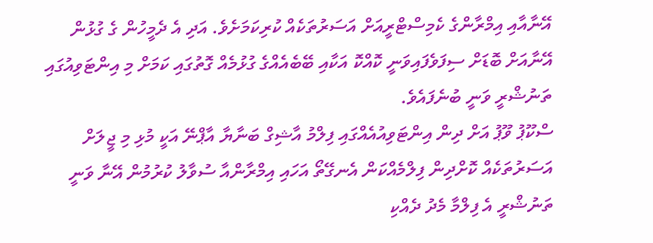އޭނާއާއި އިމްރާންގެ ކެމިސްޓްރީއަށް އަސަރުތަކެއް ކުރިކަމަށެވެ. އަދި އެ ދެމީހުން ގެ ގުޅުން އޭނާއަށް ބޮޑަށް ސިފަވެފައިވަނީ ކޮއްކޮ އަކާއި ބޭބެއެއްގެ ގުޅުމެއް ގޮތުގައި ކަމަށް މި އިންޓަވިއުގައި ތަނުޝްރީ ވަނީ ބުނެފައެވެ.
ސްކޫޕު ވޫޕު އަށް ދިން އިންޓަވިއުއެއްގައި ފިލްމު އާޝިގް ބަނާޔާ އާޕްނޭ އަކީ މުޅި މި ޖީލަށް އަސަރުތަކެއް ކޮށްދިން ފިލްމެއްކަން އެނގޭތޯ އަހައި އިމްރާންއާ ސުވާލު ކުރުމުން އޭނާ ވަނީ ތަނުޝްރީ އެ ފިލްމާ މެދު ދެއްކި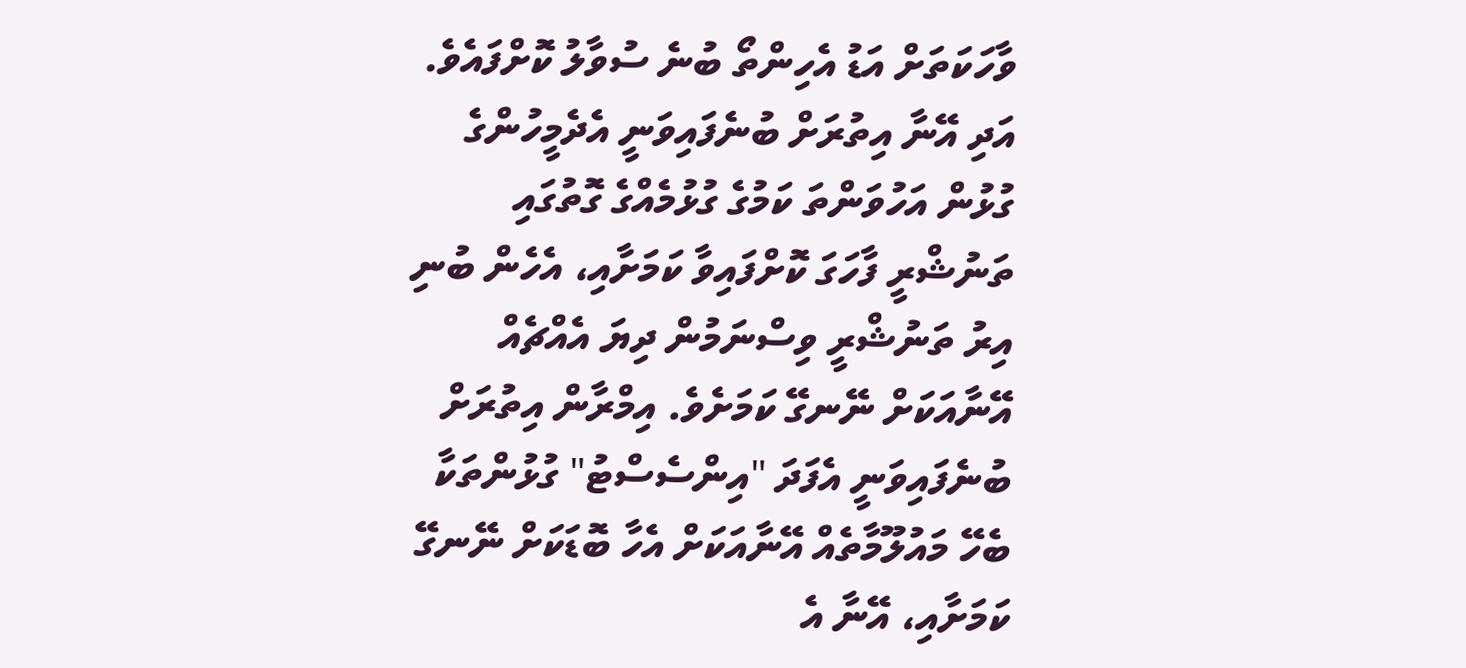ވާހަކަތަށް އަޑު އެހިންތޯ ބުނެ ސުވާލު ކޮށްފައެވެ. އަދި އޭނާ އިތުރަށް ބުނެފައިވަނީ އެދެމީހުންގެ ގުޅުން އަހުވަންތަ ކަމުގެ ގުޅުމެއްގެ ގޮތުގައި ތަނުޝްރީ ފާހަގަ ކޮށްފައިވާ ކަމަށާއި، އެހެން ބުނި އިރު ތަނުޝްރީ ވިސްނަމުން ދިޔަ އެއްޗެއް އޭނާއަކަށް ނޭނގޭ ކަމަށެވެ. އިމްރާން އިތުރަށް ބުނެފައިވަނީ އެފަދަ "އިންސެސްޓު" ގުޅުންތަކާ ބެހޭ މައުލޫމާތެއް އޭނާއަކަށް އެހާ ބޮޑަކަށް ނޭނގޭ ކަމަށާއި، އޭނާ އެ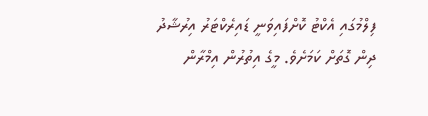ފިލްމުގައި އެކްޓު ކޮށްފައިވަނީ ޑައިރެކްޓަރު އިރުޝާދު ދިން ގޮތަށް ކަމަށެވެ. މީގެ އިތުރުން އިމްރާން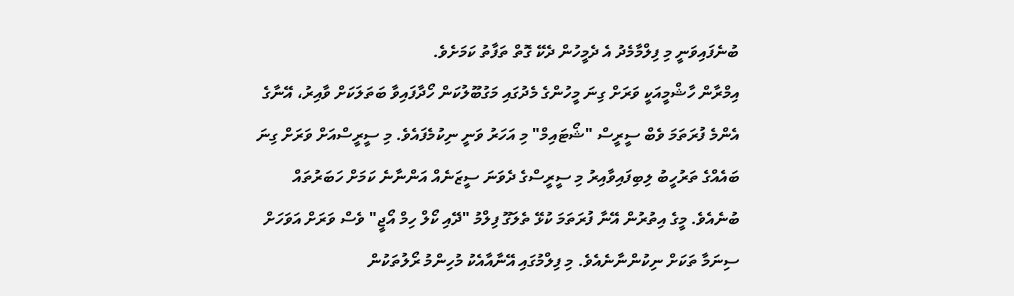ބުނެފައިވަނީ މި ފިލްމާމެދު އެ ދެމީހުން ދެކޭ ގޮތް ތަފާތު ކަމަށެވެ.
އިމްރާން ހާޝްމީއަކީ ވަރަށް ގިނަ މީހުންގެ މެދުގައި މަގުބޫލުކަން ހޯދާފައިވާ ބަތަލަކަށް ވާއިރު، އޭނާގެ އެންމެ ފުރަތަމަ ވެބް ސީރީސް "ޝޯޓައިމް" މި އަހަރު ވަނީ ނިކުމެފައެވެ. މި ސީރީސްއަށް ވަރަށް ގިނަ ބައެއްގެ ތަރުހީބު ލިބިފައިވާއިރު މި ސީރީސްގެ ދެވަނަ ސީޒަނެއް އަންނާނެ ކަމަށް ހަބަރުތައް ބުނެއެވެ. މީގެ އިތުރުން އޭނާ ފުރަތަމަ ކުޅޭ ތެލަގޫ ފިލްމު "ދޭއި ކޯލް ހިމް އޯޖީ" ވެސް ވަރަށް އަވަހަށް ސިނަމާ ތަކަށް ނިކުންނާނެއެވެ. މި ފިލްމުގައި އޭނާއާއެކު މުހިންމު ރޯލުތަކުން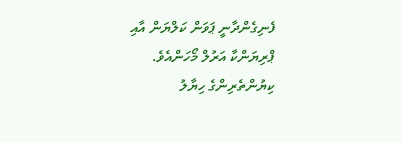ފެނިގެންދާނީ ޕަވަން ކަލްޔަން އާއި ޕްރިޔަންކާ އަރުލް މޯހަންއެވެ.
ކިޔުންތެރިންގެ ހިޔާލު